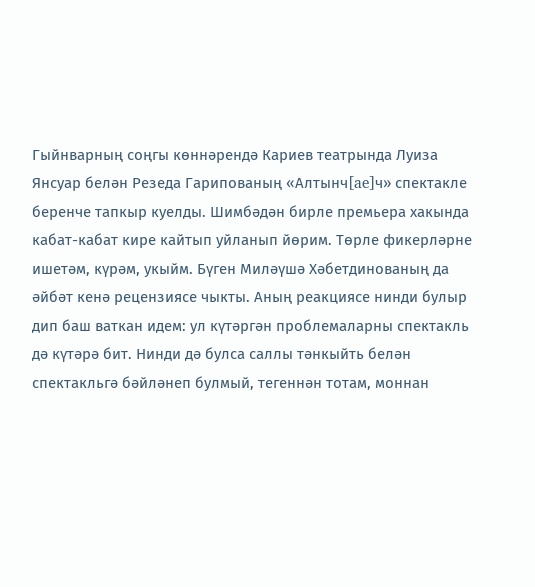Гыйнварның соңгы көннәрендә Кариев театрында Луиза Янсуар белән Резеда Гарипованың «Алтынч[ae]ч» спектакле беренче тапкыр куелды. Шимбәдән бирле премьера хакында кабат-кабат кире кайтып уйланып йөрим. Төрле фикерләрне ишетәм, күрәм, укыйм. Бүген Миләүшә Хәбетдинованың да әйбәт кенә рецензиясе чыкты. Аның реакциясе нинди булыр дип баш ваткан идем: ул күтәргән проблемаларны спектакль дә күтәрә бит. Нинди дә булса саллы тәнкыйть белән спектакльгә бәйләнеп булмый, тегеннән тотам, моннан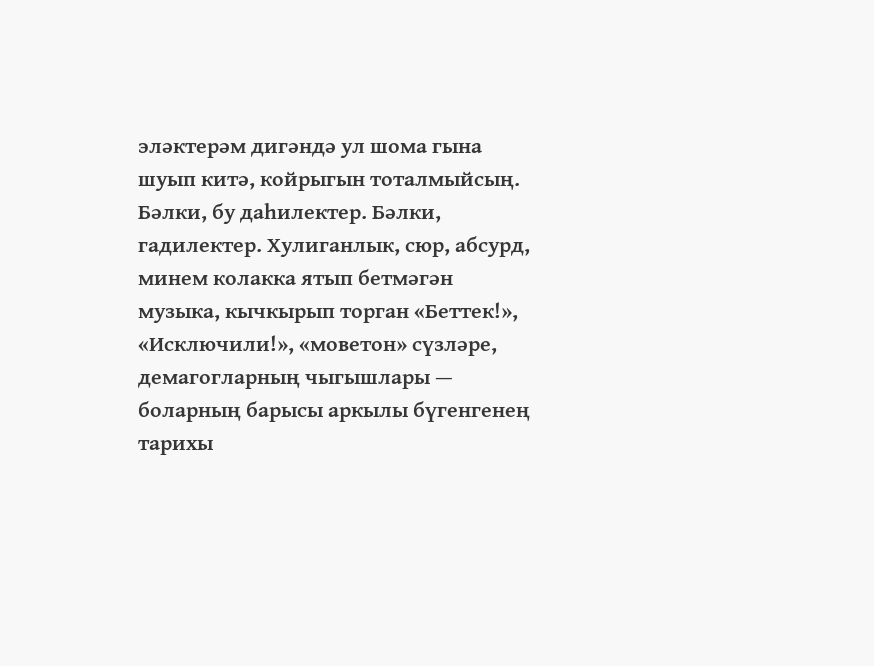эләктерәм дигәндә ул шома гына шуып китә, койрыгын тоталмыйсың. Бәлки, бу даһилектер. Бәлки, гадилектер. Хулиганлык, сюр, абсурд, минем колакка ятып бетмәгән музыка, кычкырып торган «Беттек!», «Исключили!», «моветон» сүзләре, демагогларның чыгышлары — боларның барысы аркылы бүгенгенең тарихы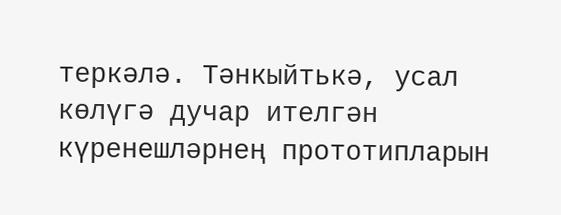теркәлә. Тәнкыйтькә, усал көлүгә дучар ителгән күренешләрнең прототипларын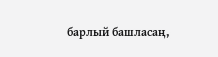барлый башласаң,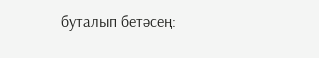буталып бетәсең: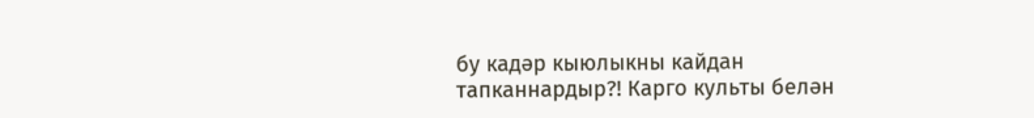бу кадәр кыюлыкны кайдан тапканнардыр?! Карго культы белән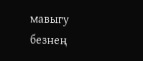мавыгу безнең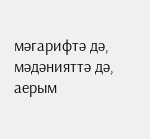мәгарифтә дә, мәдәнияттә дә, аерым